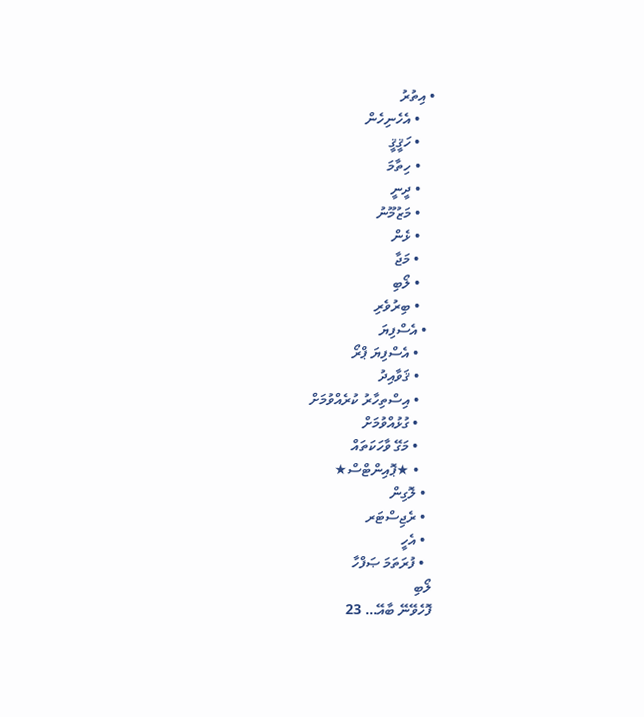• އިތުރު
    • އެހެނިހެން
    • ހަޤީޤީ
    • ހިތާމަ
    • ދީނީ
    • މަޒުމޫނު
    • ޅެން
    • މަޖާ
    • ލޯބި
    • ބިރުވެރި
  • އެސްފިޔަ
    • އެސްފިޔަ ޕްރޯ
    • ޤަވާއިދު
    • އިސްތިހާރު ކުރެއްވުމަށް
    • ގުޅުއްވުމަށް
    • މަގޭ ވާހަކަތައް
    • ★ޕޮއިންޓްސް★
  • ލޮގިން
  • ރެޖިސްޓަރ
  • އެހީ
  • ފުރަތަމަ ޞަފްހާ
ލޯބި
ފޮހެވޭނޭ ބާއޭ… 23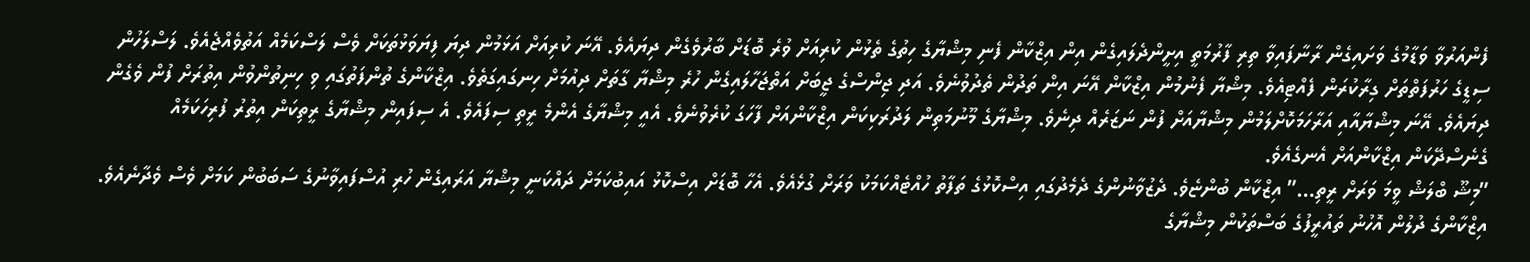ފެންއަރުވާ ވަޑާމުގެ ވަށައިގެން ރާނާފައިވާ ތިރި ފާރުމަތީ އިށީންދެލައިގެން އިން އިޒްކާން ފެނި މިޝްޔާގެ ހިތުގެ ތެޅުން ކުރިއަށް ވުރެ ބޮޑަށް ބާރުވެގެން ދިޔައެވެ. އޭނަ ކުރިއަށް އަޅަމުން ދިޔަ ފިޔަވަޅުތަކަށް ވެސް ލަސްކަމެއް އަތުވެއްޖެއެވެ. ލަސްލަހުން ސިޑީގެ ހަރުފަތްތަށް ގިރާކުރަން ފެއްޓިއެވެ. މިޝްޔާ ފެނުމުން އިޒްކާން އޭނަ އިން ތަދުން ތެދުވުނެވެ. އަދި ޖިންސްގެ ޖީބަށް އަތްޖަހާލައިގެން ހުރެ މިޝްޔާ ގާތަށް ދިއުމަށް ހިނގައިގަތެވެ. އިޒްކާންގެ ތުންފަތުގައި ވި ހިނިތުންވުން އިތުރަށް ފުން ވެގެން ދިޔައެވެ. އޭނަ މިޝްޔާއާއި އަރާހަމަކޮށްލަމުން މިޝްޔާއަށް ފުން ނަޒަރެއް ދިނެވެ. މިޝްޔާގެ މޫނުމަތިން ލަދުރަކިކަން އިޒްކާންއަށް ފާހަގަ ކުރެވުނެވެ. އެއީ މިޝްޔާގެ އެންމެ ރީތި ސިފައެވެ. އެ ސިފައިން މިޝްޔާގެ ރީތިކަން އިތުރު ފުރިހަކަމެއް ގެނެސްދޭކަން އިޒްކާންއަށް އެނގެއެވެ.
”މިޝޫ ބްލަޝް ވީމަ ވަރަށް ރީތި…” އިޒްކާން ބުންޏެވެ. ދެޒުވާނުންގެ ދެމެދުގައި އިސްކޮޅުގެ ތަފާތު ހުއްޓެއްކަމަކު ވަރަށް ގުޅެއެވެ. އެހާ ބޮޑަށް އިސްކޮޅު އައިބުކަމަށް ދައްކަނީ މިޝްޔާ އަރައިގެން ހުރި އުސްފައިވާނުގެ ސަބަބުން ކަމަށް ވެސް ވެދާނެއެވެ.
އިޒްކާންގެ ދުލުން އޮހުނު ތައުރީފުގެ ބަސްތަކުން މިޝްޔާގެ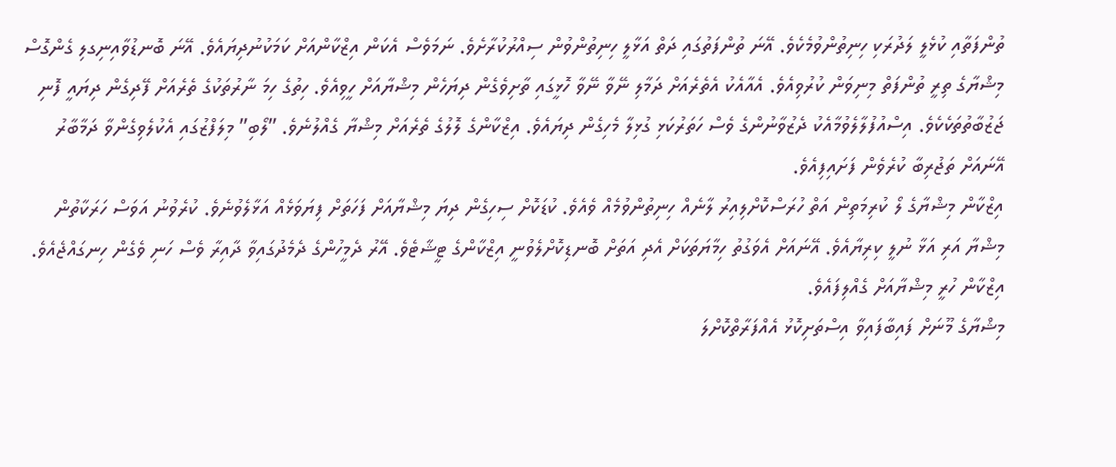ތުންފަތާއި ކުޅެލީ ލަދުރަކި ހިނިތުންވުމެކެވެ. އޭނަ ތުންފަތުގައި ދަތް އަޅާލީ ހިނިތުންވުން ސިއްރުކުރާށެވެ. ނަމަވެސް އެކަން އިޒްކާންއަށް ކަމަކުނުދިޔައެވެ. އޭނަ ބޮނޑުވާއިނިގލި ގެންގޮސް މިޝްޔާގެ ތިރީ ތުންފަތް މިނިވަން ކުރުވިއެވެ. އެއާއެކު އެތެރެއަށް ދަމާލި ނޭވާ ނޭވާ ހޮޅީގައި ތާށިވެގެން ދިޔަހެން މިޝްޔާއަށް ހީވިއެވެ. ހިތުގެ ހިމަ ނާރުތަކުގެ ތެރެއަށް ފޭދިގެން ދިޔައީ ފޮނި ޖަޒުބާތުތަކެކެވެ. އިސްއުފުލާލެވުމާއެކު ދެޒުވާނުންގެ ވެސް ހަތަރުކަޅި ގުޅިލާ މެހިގެން ދިޔައެވެ. އިޒްކާންގެ ލޮލުގެ ތެރެއަށް މިޝްޔާ ގެއްލުނެވެ. ”ލޯބި” މިލަފްޒުގައި އެކުލެވިގެންވާ ދަމާބާރު އޭނައަށް ތަޖުރިބާ ކުރެވެން ފަށައިފިއެވެ.
އިޒްކާން މިޝްޔާގެ ލޯ ކުރިމަތިން އަތް ހުރަސްކޮށްލިއިރު ލާނެއް ހިނިތުންވުމެއް ވެއެވެ. ކުޑަކޮށް ސިހިގެން ދިޔަ މިޝްޔާއަށް ފަހަތަށް ފިޔަވަޅެއް އަޅާލެވުނެވެ. ކުރެވުނު އަވަސް ހަރަކާތުން މިޝްޔާ އަރި އަޅާ ނުލީ ކިރިޔާއެވެ. އޭނައަށް އެވަގުތު ހިމާޔަތަކަށް އެދި އަތަށް ބޮނޑިކޮށްލެވުނީ އިޒްކާންގެ ޓީޝާޓެވެ. އޭރު ދެމީހުންގެ ދެމެދުގައިވާ ދާއިރާ ވެސް ހަނި ވެގެން ހިނގައްޖެއެވެ. އިޒްކާން ހުރީ މިޝްޔާއަށް ގެއްލިފައެވެ.
މިޝްޔާގެ މޫނަށް ފައިބާފައިވާ އިސްތަށިކޮޅު އެއްފަރާތްކޮށްލަ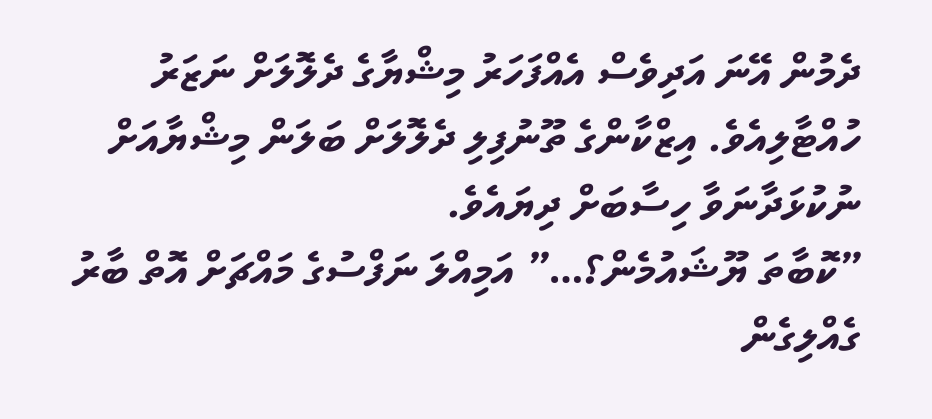ދެމުން އޭނަ އަދިވެސް އެއްފަހަރު މިޝްޔާގެ ދެލޮލަށް ނަޒަރު ހުއްޓާލިއެވެ. އިޒްކާންގެ ތޫނުފިލި ދެލޮލަށް ބަލަން މިޝްޔާއަށް ނުކުޅަދާނަވާ ހިސާބަށް ދިޔައެވެ.
”ކޮބާތަ ޔޫޝައުމެން؟…” އަމިއްލަ ނަފްސުގެ މައްޗަށް އޮތް ބާރު ގެއްލިގެން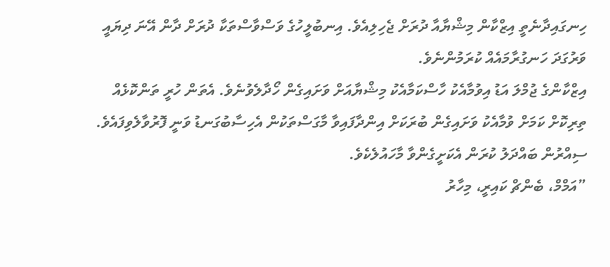ހިނގައިދާނެތީ އިޒްކާން މިޝްޔާއާ ދުރަށް ޖެހިލިއެވެ. އިނބުލީހުގެ ވަސްވާސްތަކާ ދުރަށް ދާން އޭނަ ދިޔައީ ވަރުގަދަ ހަނގުރާމައެއް ކުރަމުންނެވެ.
އިޒްކާންގެ ޖުމްލަ އަޑު އިވުމާއެކު ހާސްކަމާއެކު މިޝްޔާއަށް ވަށައިގެން ހޯދާލެވުނެވެ. އެތަން ހުރީ ތަންކޮޅެއް ތިރިކޮށް ކަމަށް ވުމާއެކު ވަށައިގެން ބުރަކަށް އިންދާފައިވާ މާގަސްތަކުން އެހިސާބުގަނޑު ވަނީ ފޮރުވާލެވިފައެވެ. ސިއްރުން ބައްދަލު ކުރަން އެކަށީގެންވާ މާހައުލެކެވެ.
”އަމްމް، ބެންޗް ކައިރީ، މިހާރު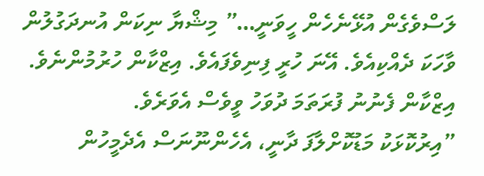ލަސްވެގެން އުޅޭނެހެން ހީވަނީ…” މިޝްޔާ ނިކަން އުނދަގުލުން ވާހަކަ ދެއްކިއެވެ. އޭނަ ހުރީ ފިނިވެފައެވެ. އިޒްކާން ހުރުމުންނެވެ. އިޒްކާން ފެނުނު ފުރަތަމަ ދުވަހު ވީވެސް އެވަރެވެ.
”އިރުކޮޅަކު މަޑުކޮށްލާފަ ދާނީ، އެހެންނޫނަސް އެދެމީހުން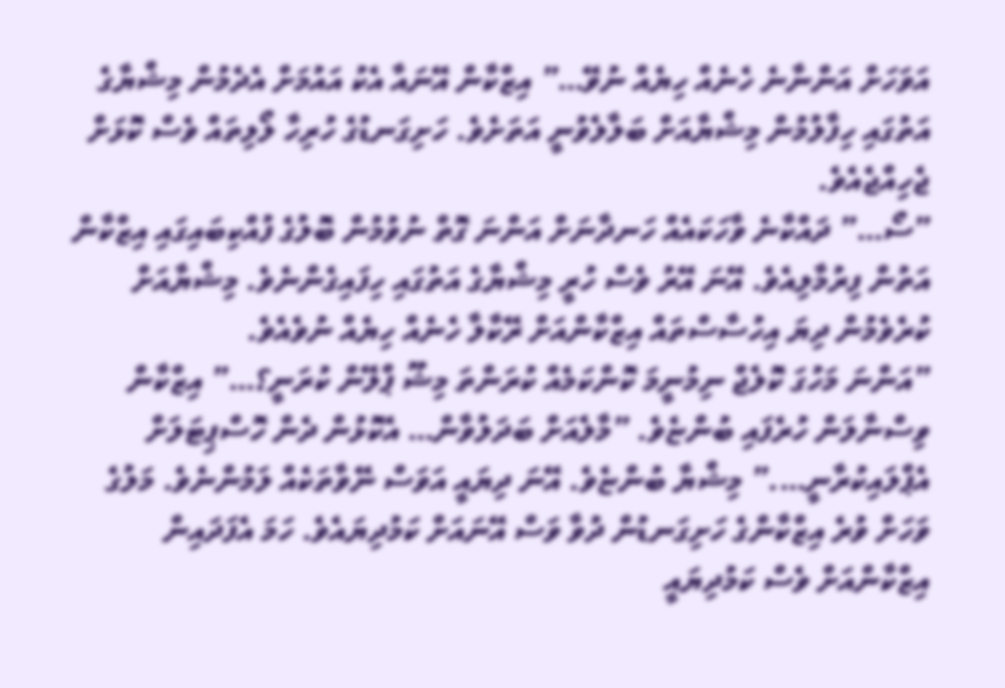އަވަހަށް އަންނާނެ ހެނެއް ހިޔެއް ނުވޭ…” އިޒްކާން އޭނައާ އެކު އައުމަށް އެދެމުން މިޝްޔާގެ އަތުގައި ހިފާލުމުން މިޝްޔާއަށް ބަލާލެވުނީ އަތަށެވެ. ހަށިގަނޑުގެ ހުރިހާ ލޯލިތައް ވެސް ކޮޅަށް ޖެހިއްޖެއެވެ.
”ސޯ…” ދައްކާނެ ވާހަކައެއް ހަނދާނަށް އަންނަ ގޮތް ނުވުމުން ބޮލުގެ ފުއްކިބައިގައި އިޒްކާން އަތުން ފިރުމާލިއެވެ. އޭނަ އޭރު ވެސް ހުރީ މިޝްޔާގެ އަތުގައި ހިފައިގެންނެވެ. މިޝްޔާއަށް ކުރެވެމުން ދިޔަ އިހުސާސްތައް އިޒްކާންއަށް ރޭކާލާ ހެނެއް ހިޔެއް ނުވެއެވެ.
”އަންނަ މަހުގަ ކޮލެޖް ނިމުނީމަ ކޮންކަމެއް ކުރަންތަ މިޝޫ ޕްލޭން ކުރަނީ؟…” އިޒްކާން ވިސްނާލަން ހުރެފައި ބުންޏެވެ. ”މާލެއަށް ބަދަލުވާން… އެކޮޅުން ދެން ހޮސްޕިޓަލަށް އެޕްލައިކުރާނީ….” މިޝްޔާ ބުންޏެވެ. އޭނަ ދިޔައީ އަވަސް ނޭވާތަކެއް ލަމުންނެވެ. މަލުގެ ވަހަށް ވުރެ އިޒްކާންގެ ހަށިގަނޑުން ދުވާ ވަސް އޭނައަށް ކަމުދިޔައެވެ. ހަމަ އެފަދައިން އިޒްކާންއަށް ވެސް ކަމުދިޔައީ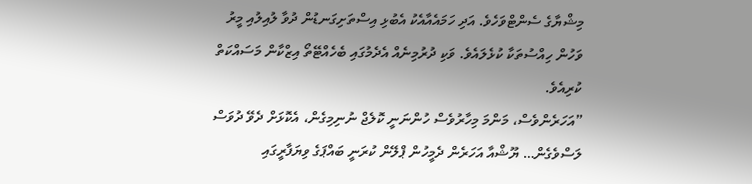މިޝްޔާގެ ސެންޓްވަހެވެ. އަދި ހަމައެއާއެކު އެބުޅި އިސްތަށިގަނޑުން ދުވާ ލުއިލުއި މީރު ވަހުން ހިއްސުތަކާ ކުޅެލައެވެ. ވަކި ދުރުމިނެއް އެދެމުގައި ބެހެއްޓޭތޯ އިޒްކާން މަސައްކަތް ކުރިއެވެ.
”އަހަރެންވެސް، މަންމަ މިހާރުވެސް ހުންނަނީ ކޮލެޖް ނުނިމިގެން، އެކޮޅަށް ދެވޭ ދުވަސް ލަސްވެގެން… ޔޫޝްއާ އަހަރެން ދެމީހުން ޕްލޭން ކުރަނީ ބައްޕަގެ ވިޔަފާރީގައި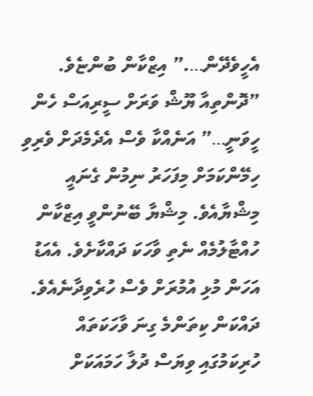އެހީވެދޭން….” އިޒްކާން ބުންޏެވެ.
”ދޮންތިއާ ޔޫޝް ވަރަށް ސީރިއަސް ހެން ހީވަނީ…” އަނެއްކާ ވެސް އެދެމެދަށް ވެރިވި ހިމޭންކަމަށް މިފަހަރު ނިމުން ގެނައީ މިޝްޔާއެވެ. މިޝްޔާ ބޭނުންވީ އިޒްކާން ހުއްޓާލުމެއް ނެތި ވާހަކަ ދައްކާށެވެ. އެއަޑު އަހަން މުޅި އުމުރަށް ވެސް ހުރެވިދާނެއެވެ.
ދައްކަން ކިތަންމެ ގިނަ ވާހަކަތައް ހުރިކަމުގައި ވިޔަސް ދުލާ ހަމައަކަށް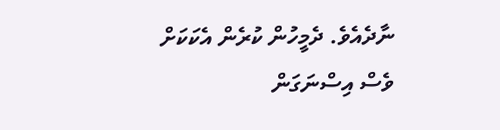ނާދެއެވެ. ދެމީހުން ކުރެން އެކަކަށް ވެސް އިސްނަގަން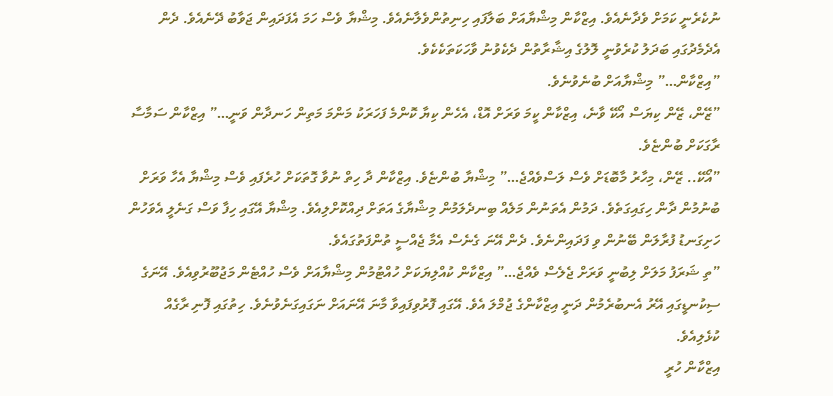ނުކެރެނީ ކަމަށް ވެދާނެއެވެ. އިޒްކާން މިޝްޔާއަށް ބަލާފައި ހިނިތުންވެލާނެއެވެ. މިޝްޔާ ވެސް ހަމަ އެފަދައިން ޖަވާބު ދޭނެއެވެ. ދެން އެދެމެދުގައި ބަދަލު ކުރެވުނީ ލޮލުގެ އިޝާރާތުން ދެކެވުނު ވާހަކަތަކެކެވެ.
”އިޒްކާން…” މިޝްޔާއަށް ބުނެވުނެވެ.
”ޒޭން، ޒޭން ކިޔަސް އޯކޭ ވާނެ، އިޒްކާން ކީމަ ވަރަށް އޮޑް، އެހެން ކިޔާ ކޮންމެ ފަހަރަކު މަންމަ މަތިން ހަނދާން ވަނީ…” އިޒްކާން ސަމާސާ ރާގަކަށް ބުންޏެވެ.
”އޯކޭ.. ޒޭން، މިހާރު މާބޮޑަށް ވެސް ލަސްވެއްޖެ…” މިޝްޔާ ބުންޏެވެ. އިޒްކާން ދާ ހިތް ނުވާ ގޮތަކަށް ހުރެފައި ވެސް މިޝްޔާ އެހާ ވަރަށް ބުނުމުން ދާން ހިގައިގަތެވެ. ދަމުން އެތަނުން މަލެއް ބިނދެލަމުން މިޝްޔާގެ އަތަށް ދިއްކޮށްލިއެވެ. މިޝްޔާ އޭގައި ހިފާ ވަސް ގަނެލީ އެވަހުން ހަށިގަނޑު ފުރާލަން ބޭނުން ވި ފަދައިންނެވެ. ދެން އޭނަ ގެނެސް އެމާ ޖެއްސީ ތުންފަތުގައެވެ.
”ތި ޝަރަފު މަލަށް ލިބުނީ ވަރަށް ޖެލެސް ވެއްޖެ…” އިޒްކާން ކުއްލިޔަކަށް ހުއްޓުމުން މިޝްޔާއަށް ވެސް ހުއްޓެން މަޖުބޫރުވިއެވެ. އޭނަގެ ސިކުނޑީގައި އޭރު އެނބުރެމުން ދަނީ އިޒްކާންގެ ޖުމްލަ އެވެ. އޭގައި ފޮރުވިފައިވާ މާނަ އޭނައަށް ނަގައިގަނެވުނެވެ. ހިތުގައި ފޮނި ރާގެއް ކުޅެލިއެވެ.
އިޒްކާން ހުރީ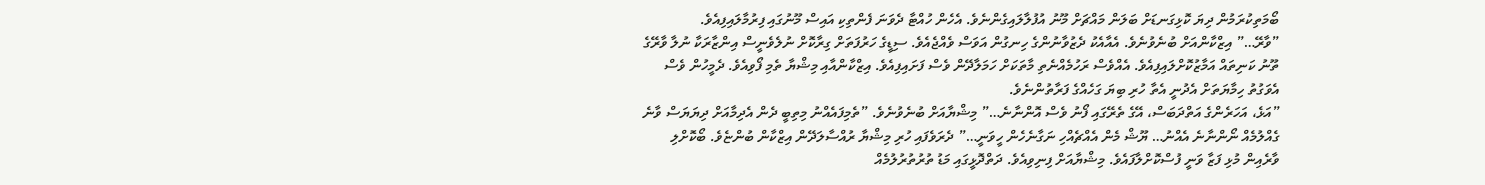ބޯމަތިކުރަމުން ދިޔަ ކޮޅިގަނޑަށް ބަލަން މައްޗަށް މޫނު އުފުލާލައިގެންނެވެ. އެހެން ހުއްޓާ ދެވަނަ ފެންތިކި އައިސް މޫނުގައި ފިރުމާލައިފިއެވެ.
”ވާރޭ…” އިޒްކާންއަށް ބުނެވުނެވެ. އެއާއެކު ދެޒުވާނުންގެ ހިނގުން އަވަސް ވެއްޖެއެވެ. ސިޑީގެ ހަރުފަތަށް ގިރާކޮށް ނުލެވެނީސް އިންޒާރަކާ ނުލާ ވާރޭގެ ތޫނު ކަނިތައް އަމާޒުކޮށްލައިފިއެވެ. އެއްވެސް ރަހުމެއްނެތި މާތަކަށް ހަމަލާދޭން ވެސް ފަށައިފިއެވެ. އިޒްކާންއާއި މިޝްޔާ ތެމި ފޯވިއެވެ. ދެމީހުން ވެސް އެވަގުތު ހިމާޔަތަށް އެދުނީ އެތާ ހުރި ބިޔަ ގަހެއްގެ ފަރާތުންނެވެ.
”އަޅެ، އަހަރެންގެ އަތްދަބަސް، އޭގެ ތެރޭގައި ފޯނު ވެސް އޮންނާނެ…” މިޝްޔާއަށް ބުނެވުނެވެ. ”ތެމިފައެއްނު މިތިބީ ދެން އެދިމާއަށް ދިޔަޔަސް ވާނެ ގެއްލުމެއް ނޯންނާނެ އެއްނު… ޔޫޝް މެން އެއްޗެއްހި ނަގާނެހެން ހީވަނީ…” ދެރަވެފައި ހުރި މިޝްޔާ ރުއްސާލަދޭން އިޒްކާން ބުންޏެވެ. ބޯކޮށްލި ވާރެއިން މުޅި ފަޒާ ވަނީ ފުސްކޮށްލާފައެވެ. މިޝްޔާއަށް ފިނިވިއެވެ. ދަތްދޮޅީގައި މަޑު ތުރުތުރުލުމެއް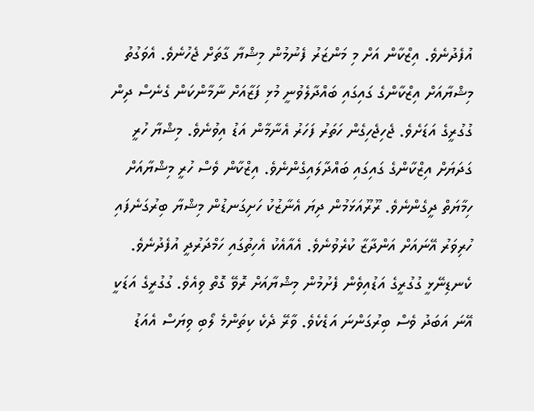އުފެދުނެވެ. އިޒްކާން އަށް މި މަންޒަރު ފެނުމުން މިޝްޔާ ގާތަށް ޖެހުނެވެ. އެވަގުތު މިޝްޔާއަށް އިޒްކާންގެ ގައިގައި ބައްދާލެވުނީ މުޅި ފަޒާއަށް ނާމާންކަން ގެނެސް ދިން ގުގުރީގެ އަޑަށެވެ. ޖެހިޖެހިގެން ހަތަރު ފަހަރު އެނާމާން އަޑު އިވުނެވެ. މިޝްޔާ ހުރީ ގަދަޔަށް އިޒްކާންގެ ގައިގައި ބައްދާލައިގެންނެވެ. އިޒްކާން ވެސް ހުރީ މިޝްޔާއަށް ހިމާޔަތް ދީގެންނެވެ. ރޫރޫއަޅަމުން ދިޔަ އެނާޒުކު ހަށިގަނޑުން މިޝްޔާ ބިރުގަނެފައި ހުރިވަރު އޭނައަށް އަންދާޒާ ކުރެވުނެވެ. އެއާއެކު އެހިތުގައި ހަމްދަރުދީ އުފެދުނެވެ.
ކެނޑިނޭޅީ ގުގުރީގެ އަޑުއިވެން ފެށުމުން މިޝްޔާއަށް ރޮވޭ ގޮތް ވިއެވެ. ގުގުރީގެ އަޑަކީ އޭނަ އަބަދު ވެސް ބިރުގަންނަ އަޑެކެވެ. ވާރޭ ދެކެ ކިތަންމެ ލޯބި ވިޔަސް އެއަޑު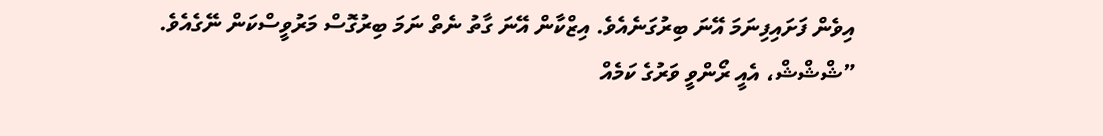އިވެން ފަށައިފިނަމަ އޭނަ ބިރުގަނެއެވެ. އިޒްކާން އޭނަ ގާތު ނެތް ނަމަ ބިރުގޮސް މަރުވީސްކަން ނޭގެއެވެ.
”ޝްޝްޝް، އެއީ ރޯންވީ ވަރުގެ ކަމެއް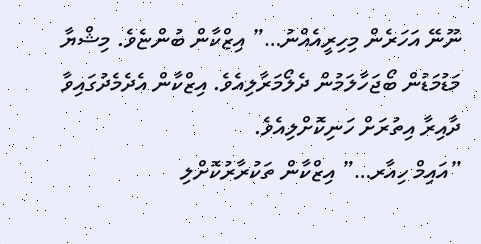ނޫނޭ އަހަރެން މިހިރީއެއްނު…” އިޒްކާން ބުންޏެވެ. މިޝްޔާ މަޑުމަޑުން ބޯޖަހާލަމުން ދެލޯމަރާލިއެވެ. އިޒްކާން އެދެމެދުގައިވާ ދާއިރާ އިތުރަށް ހަނިކޮށްލިއެވެ.
”އައިމް ހިއާރ…” އިޒްކާން ތަކުރާރުކޮށްލި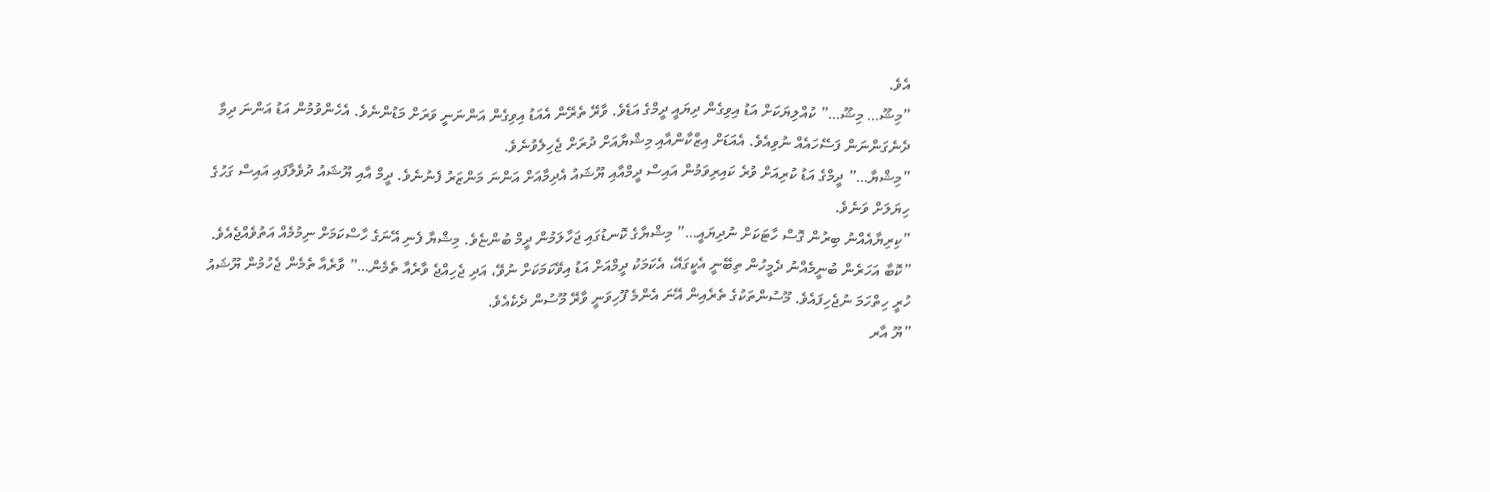އެވެ.
”މިޝޫ… މިޝޫ…” ކުއްލިޔަކަށް އަޑު އިވިގެން ދިޔައީ ދީމްގެ އަޑެވެ. ވާރޭ ތެރޭން އެއަޑު އިވިގެން އަންނަނީ ވަރަށް މަޑުންނެވެ. އެހެންވުމުން އަޑު އަންނަ ދިމާ ދެނެގަންނަން ފަސޭހައެއް ނުވިއެވެ. އެއަޑަށް އިޒްކާންއާއި މިޝްޔާއަށް ދުރަށް ޖެހިލެވުނެވެ.
”މިޝްޔާ…” ދީމްގެ އަޑު ކުރިއަށް ވުރެ ކައިރިވަމުން އައިސް ދީމްއާއި ޔޫޝައު އެދިމާއަށް އަންނަ މަންޒަރު ފެނުނެވެ. ދީމް އާއި ޔޫޝައު ދުވެލާފައި އައިސް ގަހުގެ ހިޔަލަށް ވަނެވެ.
”ކިރިޔާއެއްނު ބިރުން ގޮސް ހާޓަކަށް ނުދިޔައީ…” މިޝްޔާގެ ކޮނޑުގައި ޖަހާލަމުން ދީމް ބުންޏެވެ. މިޝްޔާ ފެނި އޭނަގެ ހާސްކަމަށް ނިމުމެއް އަތުވެއްޖެއެވެ.
”ކޮބާ އަހަރެން ބުނީމެއްނު ދެމީހުން ތިބޭނީ އެކީގައޭ، އެކަމަކު ދީމްއަށް އަޑު އިވޭކަމަކަށް ނުވޭ، އަދި ޖެހިއްޖެ ވާރެއާ ތެމެން…” ވާރެއާ ތެމެން ޖެހުމުން ޔޫޝައު ހުރީ ހިތްހަމަ ނުޖެހިފައެވެ. މޫސުންތަކުގެ ތެރެއިން އޭނަ އެންމެ ފޫހިވަނީ ވާރޭ މޫސުން ދެކެއެވެ.
”ޔޫ އާރ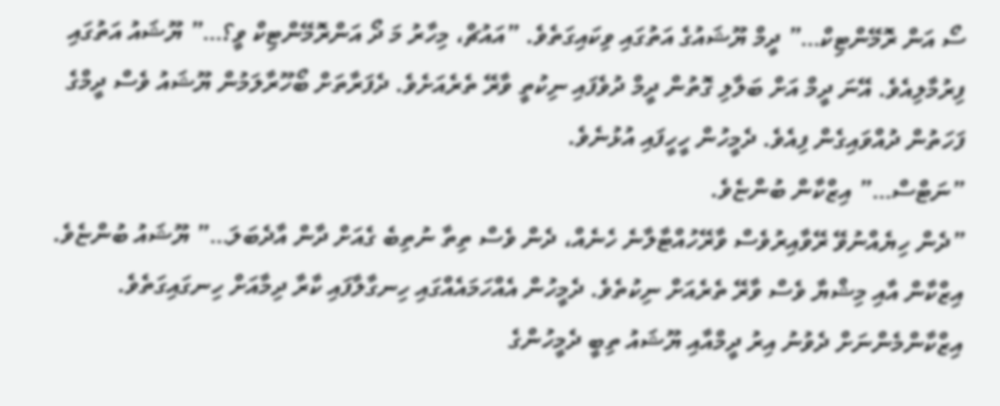ސޯ އަން ރޮމޭންޓިކް…” ދީމް ޔޫޝައުގެ އަތުގައި ވިކައިގަތެވެ. ”އައުޗް، މިހާރު މަ ދޯ އަންރޮމޭންޓިކް ވީ؟…” ޔޫޝައު އަތުގައި ފިރުމާލިއެވެ. އޭނަ ދީމް އަށް ބަލާލި ގޮތުން ދީމް ދުވެފައި ނިކުތީ ވާރޭ ތެރެއަށެވެ. ދެފަރާތަށް ބޯހޫރާލަމުން ޔޫޝައު ވެސް ދީމްގެ ފަހަތުން ދުއްވައިގެން ފިއެވެ. ދެމީހުން ހީހީފައި އުޅުނެވެ.
”ނަޓްސް…” އިޒްކާން ބުންޏެވެ.
”ދެން ހިޔެއްނުވޭ ރޭވާއިރުވެސް ވާރޭހުއްޓާލާނެ ހެނެއް، ދެން ވެސް ތިތާ ނުތިބެ ގެއަށް ދާން އާދެބަލަ…” ޔޫޝައު ބުންޏެވެ.
އިޒްކާން އާއި މިޝްޔާ ވެސް ވާރޭ ތެރެއަށް ނިކުތެވެ. ދެމީހުން އެއްހަމައެއްގައި ހިނގާލާފައި ކާރާ ދިމާއަށް ހިނގައިގަތެވެ. އިޒްކާންމެންނަށް ދެވުނު އިރު ދީމްއާއި ޔޫޝައު ތިބީ ދެމީހުންގެ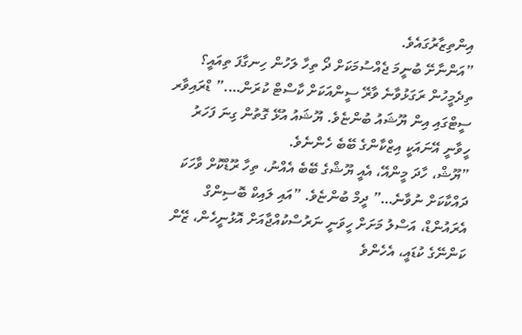އިންތިޒާރުގައެވެ.
”އަންނާށޭ ބުނީމަ ޖެއްސުމަކަށް ދޯ ތިހާ ލަހުން ހިނގާފަ ތިއައީ؟ ތިދެމީހުން ރަގަޅުވާނެ ވާރޭ ސީންއަކަށް ކާސްޓް ކުރަން….” ޑްރައިވާރ ސީޓްގައި އިން ޔޫޝައު ބުންޏެވެ. ޔޫޝައު އުޅޭ ގޮތުން ގިނަ ފަހަރު ހީވާނީ އޭނައަކީ އިޒްކާންގެ ބޭބެ ހެންނެވެ.
”ޔޫޝް، ހާދަ މީންއޭ، އެއީ ޔޫޝްގެ ބޭބެ އެއްނު، ތިހާ ރޫޑްކޮށް ވާހަކަ ދައްކާކަށް ނުވާނެ…” ދީމް ބުންޏެވެ. ”އައި ލައިކް ބޮސިންގް އެރައުންޑް، އަސްލު މަށަށް ހީވަނީ ނަރުސްކުއްޖާއަށް އޮޅުނީހެން، ޒޭން ކަންނޭގެ ކުޑައީ، އެހެންވެ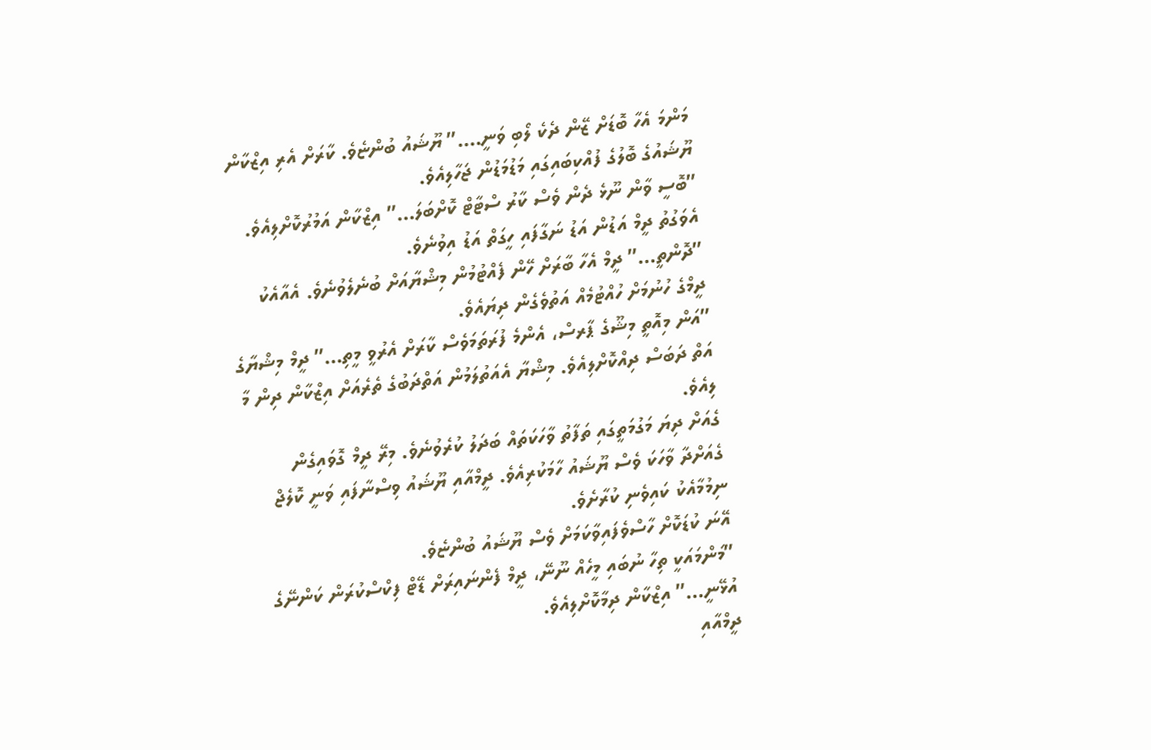މަންމަ އެހާ ބޮޑަށް ޒޭން ދެކެ ލޯބި ވަނީ….” ޔޫޝައު ބުންޏެވެ. ކާރަށް އެރި އިޒްކާން ޔޫޝައުގެ ބޮލުގެ ފުއްކިބައިގައި މަޑުމަޑުން ޖަހާލިއެވެ.
”ބޮސީ ވާން ނޫޅެ ދެން ވެސް ކާރު ސްޓާޓް ކޮށްބަލަ…” އިޒްކާން އަމުރުކޮށްލިއެވެ. އެވަގުތު ދީމް އަޑުން އަޑު ނަގާފައި ހީގަތް އަޑު އިވުނެވެ.
”ދޮންތީ…” ދީމް އެހާ ބާރަށް ހޭން ފެއްޓުމުން މިޝްޔާއަށް ބުނެލެވުނެވެ. އެއާއެކު ދީމްގެ ހުނުމަށް ހުއްޓުމެއް އަތުވެގެން ދިޔައެވެ.
”އަން މިއޮތީ މިޝޫގެ ޕާރސް، އެންމެ ފުރަތަމަވެސް ކާރަށް އެރުވީ މީތި…” ދީމް މިޝްޔާގެ އަތް ދަބަސް ދިއްކޮށްލިއެވެ. މިޝްޔާ އެއަތުލަމުން އަތްދަބުގެ ތެރެއަށް އިޒްކާން ދިން މާ ލިއެވެ.
ގެއަށް ދިޔަ މަގުމަތީގައި ތަފާތު ވާހަކަތައް ބަދަލު ކުރެވުނެވެ. މިރޭ ދީމް ގޮވައިގެން ގެއަށްދާ ވާހަކަ ވެސް ޔޫޝައު ހާމަކުރިއެވެ. ދީމްއާއި ޔޫޝައު ވިސްނާފައި ވަނީ ކޮލެޖް ނިމުމާއެކު ކައިވެނި ކުރާށެވެ.
އޭނަ ކުޑަކޮށް ހާސްވެފައިވާކަމަށް ވެސް ޔޫޝައު ބުންޏެވެ.
”މަންމައަކީ ތިހާ ނުބައި މީހެއް ނޫނޭ، ދީމް ފެންނައިރަށް ޑޭޓް ފިކްސްކުރަން ކަންނޭގެ އުޅޭނީ…” އިޒްކާން ދިމާކޮށްލިއެވެ.
ދީމްއާއި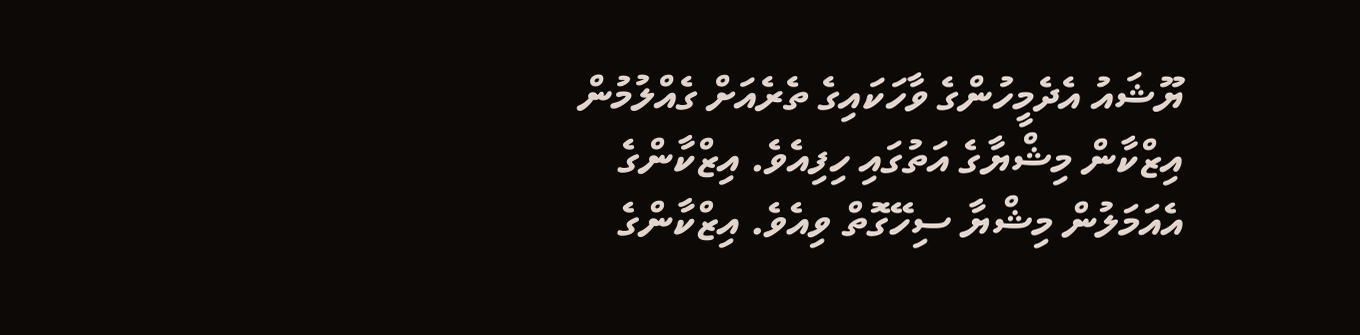ޔޫޝައު އެދެމީހުންގެ ވާހަކައިގެ ތެރެއަށް ގެއްލުމުން އިޒްކާން މިޝްޔާގެ އަތުގައި ހިފިއެވެ. އިޒްކާންގެ އެއަމަލުން މިޝްޔާ ސިހޭގޮތް ވިއެވެ. އިޒްކާންގެ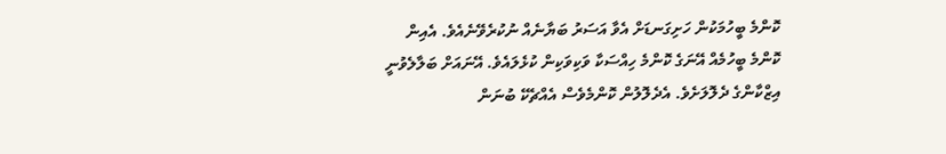ކޮންމެ ބީހުމަކުން ހަށިގަނޑަށް އެވާ އަސަރު ބަޔާނެއް ނުކުރެވޭނެއެވެ. އެއިން ކޮންމެ ބީހުމެއް އޭނަގެ ކޮންމެ ހިއްސަކާ ވަކިވަކިން ކުޅެލައެވެ. އޭނައަށް ބަލާލެވުނީ އިޒްކާންގެ ދެލޮލަށެވެ. އެދެލޮލުން ކޮންމެވެސް އެއްޗެކޭ ބުނަން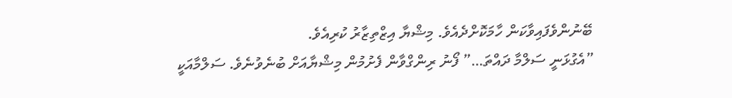ބޭނުންވެފައިވާކަން ހާމަކޮށްދެއެވެ. މިޝްޔާ އިޒްތިޒާރު ކުރިއެވެ.
”އެގުޅަނީ ސަލްމާ ދައްތަ…” ފޯނު ރިންގްވާން ފެށުމުން މިޝްޔާއަށް ބުނެވުނެވެ. ސަލްމާއަކީ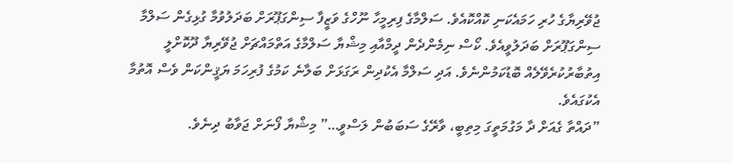ޖުވޭރިޔާގެ ހުރި ހަމައެކަނި ކޮއްކޮއެވެ. ސަލްމާގެ ފިރިމީހާ ނޫހްގެ ވަޒީފާ ސިންގަޕޫރަށް ބަދަލުވުމާ ގުޅިގެން ސަލްމާ ސިންގަޕޫރަށް ބަދަލުވީއެވެ. ކޯސް ނިމެންދެން ދީމްއާއި މިޝްޔާ ސަލްމާގެ އަތްމައްޗަށް ޖުވޭރިޔާ ދޫކޮށްލީ އިތުބާރުކުރެވޭލެއް ބޮޑުކަމުންނެވެ. އަދި ސަލްމާ އެކުދިން ރަގަޅަށް ބަލާނެ ކަމުގެ ފުރިހަމަ ޔަޤީންކަން ވެސް އޮތުމާ އެކުގައެވެ.
”ދައްތާ ގެއަށް ދާ މަގުމަތީގަ މިތިބީ، ވާރޭގެ ސަބަބުން ލަސްވީ…” މިޝްޔާ ފޯނަށް ޖަވާބު ދިނެވެ.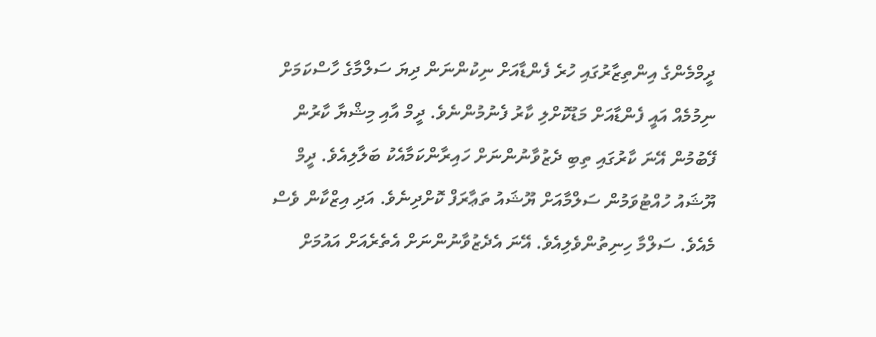ދީމްމެންގެ އިންތިޒާރުގައި ހުރެ ފެންޑާއަށް ނިކުންނަން ދިޔަ ސަލްމާގެ ހާސްކަމަށް ނިމުމެއް އައީ ފެންޑާއަށް މަޑުކޮށްލި ކާރު ފެނުމުންނެވެ. ދީމް އާއި މިޝްޔާ ކާރުން ފޭބުމުން އޭނަ ކާރުގައި ތިބި ދެޒުވާނުންނަށް ހައިރާންކަމާއެކު ބަލާލިއެވެ. ދީމް ޔޫޝައު ހުއްޓުވަމުން ސަލްމާއަށް ޔޫޝައު ތަޢާރަފް ކޮށްދިނެވެ. އަދި އިޒްކާން ވެސް މެއެވެ. ސަލްމާ ހިނިތުންވެލިއެވެ. އޭނަ އެދެޒުވާނުންނަށް އެތެރެއަށް އައުމަށް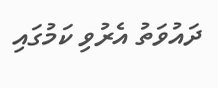ދައުވަތު އެރުވި ކަމުގައި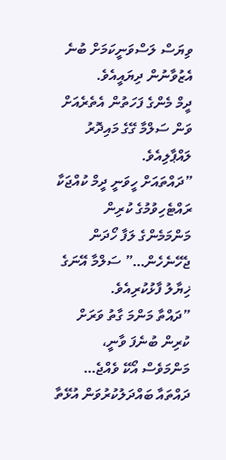ވިޔަސް ލަސްވަނީކަމަށް ބުނެ އެޒުވާނުން ދިޔައީއެވެ.
ދީމް މެންގެ ފަހަތުން އެތެރެއަށް ވަން ސަލްމާ ގޭގެ މައިދޮރު ލައްޕާލިއެވެ.
”ދައްތައަށް ހީވަނީ ދީމް ކުއްޖަކާ ރައްޓެހިވުމުގެ ކުރިން މަންމަމެންގެ ލަފާ ހޯދަން ޖެހޭނެހެން…” ސަލްމާ އޭނަގެ ޚިޔާލު ފާޅުކުރިއެވެ.
”ދައްތާ މަންމަ ގާތު ވަރަށް ކުރިން ބުނެފަ ވާނީ، މަންމަވެސް އޯކޭ ވެއްޖެ… ދައްތައާ ބައްދަލުކުރުވަން އުޅޭތާ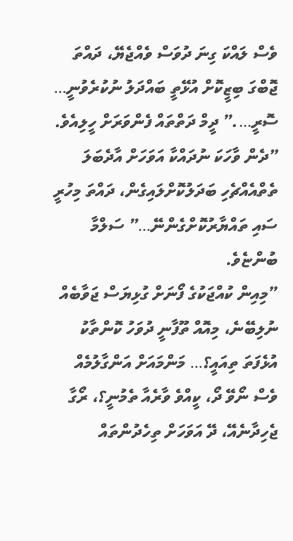ވެސް ލައްކަ ގިނަ ދުވަސް ވެއްޖެޔޭ، ދައްތަ ޖޮބްގަ ބިޒީކޮށް އުޅޭތީ ބައްދަލު ނުކުރެވުނީ… ސޮރީ….” ދީމް ދަތްތައް ފެންވަރަށް ހީލިއެވެ.
”ދެން ވާހަކަ ނުދައްކާ އަވަހަށް އާދެބަލަ ތެތްއެއްޗެހި ބަދަލުކޮށްލައިގެން، ދައްތަ މިހުރީ ސައި ތައްޔާރުކޮށްގެންނޭ…” ސަލްމާ ބުންޏެވެ.
”މިއިން ކުއްޖަކުގެ ފޯނަށް ގުޅިޔަސް ޖަވާބެއް ނުލިބޭނެ، މިއޮއް ތޫފާނީ ދުވަހު ކޮންތާކު އުޅެފަތަ ތިއައީ؟… މަންމައަށް އަންގާލުމެއް ވެސް ނޯވޭ ދޯ، ކީއްވެ ވާރެއާ ތެމުނީ؟، ރޯގާ ޖެހިދާނެއޭ، ދޭ އަވަހަށް ތިހެދުންތައް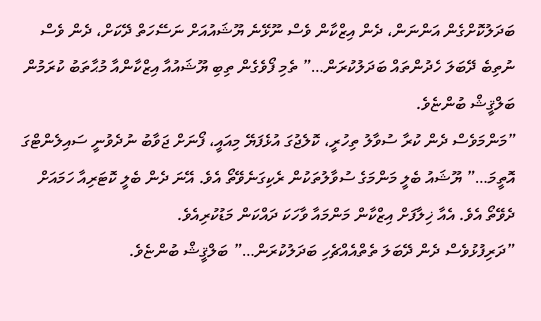ބަދަލުކޮށްގެން އަންނަން، ދެން އިޒްކާން ވެސް ނޫޅޭނެ ޔޫޝައުއަށް ނަސޭހަތް ދޭކަށް، ދެން ވެސް ނުތިބެ ދޭބަލަ ހެދުންތައް ބަދަލުކުރަން…” ތެމި ފޯވެގެން ތިބި ޔޫޝައުއާ އިޒްކާންއާ މުޙާތަބު ކުރަމުން ބަލްޤީޝް ބުންޏެވެ.
”މަންމަވެސް ދެން ކުރާ ސުވާލު ތިހުރީ، ކޮލެޖުގަ އުޅެފަޔޭ މިއައީ، ފޯނަށް ޖަވާބު ނުދެވުނީ ސައިލެންޓްގަ އޮތީމަ…” ޔޫޝައު ބެލީ މަންމަގެ ސުވާލުތަކުން ރެކިގަނެވޭތޯ އެވެ. އޭނަ ދެން ބެލީ ކޮޓަރިއާ ހަމައަށް ދެވޭތޯ އެވެ. އެއާ ޚިލާފަށް އިޒްކާން މަންމައާ ވާހަކަ ދައްކަން މަޑުކުރިއެވެ.
”ދަރިފުޅުވެސް ދެން ދޭބަލަ ތެތްއެއްޗެހި ބަދަލުކުރަން…” ބަލްޤީޝް ބުންޏެވެ.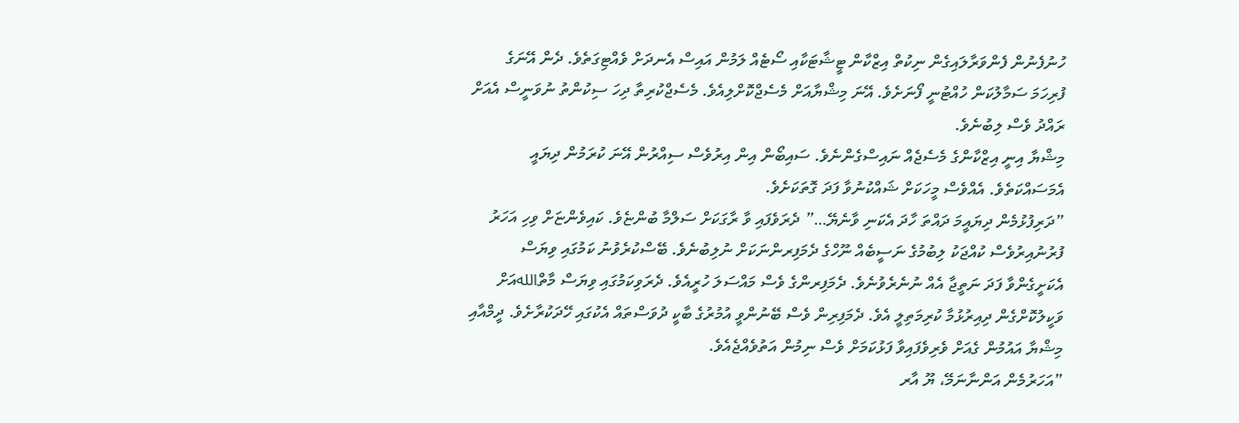ހުނުފެނުން ފެންވަރާލައިގެން ނިކުތް އިޒްކާން ޓީޝާޓަކާއި ސޯޓެއް ލަމުން އައިސް އެނދަށް ވެއްޓިގަތެވެ. ދެން އޭނަގެ ފުރިހަމަ ސަމާލުކަން ހުއްޓުނީ ފޯނަށެވެ. އޭނަ މިޝްޔާއަށް މެސެޖްކޮށްލިއެވެ. މެސެޖްކުރިތާ ދިހަ ސިކުންތު ނުވަނީސް އެއަށް ރައްދު ވެސް ލިބުނެވެ.
މިޝްޔާ އިނީ އިޒްކާންގެ މެސެޖެއް ނައިސްގެންނެވެ. ސައިބޯން އިން އިރުވެސް ސިއްރުން އޭނަ ކުރަމުން ދިޔައީ އެމަސައްކަތެވެ. އެއްވެސް މީހަކަށް ޝައްކުނުވާ ފަދަ ގޮތަކަށެވެ.
”ދަރިފުޅުމެން ދިޔައީމަ ދައްތަ ހާދަ އެކަނި ވާނެޔޭ…” ދެރަވެފައި ވާ ރާގަކަށް ސަލްމާ ބުންޏެވެ. ކައިވެންޏަށް ވިހި އަހަރު ފުރުނުއިރުވެސް ކުއްޖަކު ލިބުމުގެ ނަސީބެއް ނޫހްގެ ދެމަފިރންނަކަށް ނުލިބުނެވެ. ބޭސްކުރެވުނު ކަމުގައި ވިޔަސް އެކަށީގެންވާ ފަދަ ނަތީޖާ އެއް ނުނެރެވުނެވެ. ދެމަފިރންގެ ވެސް މައްސަލަ ހުރީއެވެ. ދެރަވިކަމުގައި ވިޔަސް މާތްاللهއަށް ވަކީލުކޮށްގެން ދިއިރުޅުމާ ކުރިމަތިލީ އެވެ. ދެމަފިރިން ވެސް ބޭނުންވީ އުމުރުގެ ބާކީ ދުވަސްތައް އެކުގައި ހޭދަކުރާށެވެ. ދީމްއާއި މިޝްޔާ އައުމުން ގެއަށް ވެރިވެފައިވާ ފަޅުކަމަށް ވެސް ނިމުން އަތުވެއްޖެއެވެ.
”އަހަރުމެން އަންނާނަމޭ، ޔޫ އާރ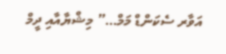އަވާރ ސެކަންޑް މަމް…” މިޝްޔާއާއި ދީމް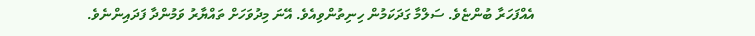އެއްފަހަރާ ބުންޏެވެ. ސަލްމާ ގަދަކަމުން ހިނިތުންވިއެވެ. އޭނަ މިދުވަހަށް ތައްޔާރު ވަމުންދާ ފަދައިންނެވެ.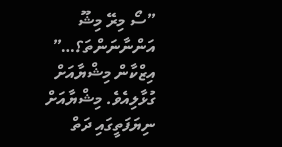”ސޯ މިރޭ މިޝޫ އަންނާނަންތަ؟…” އިޒްކާން މިޝްޔާއަށް ގުޅާލިއެވެ. މިޝްޔާއަށް ނިޔަފަތީގައި ދަތް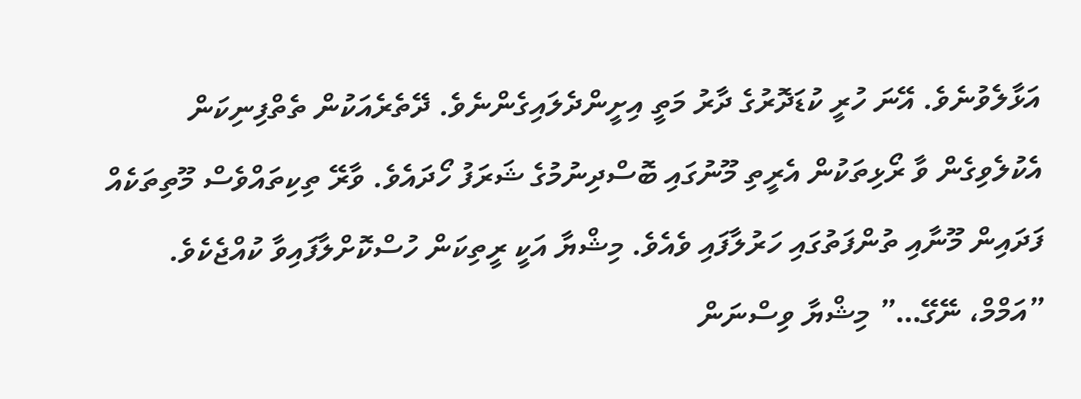އަޅާލެވުނެވެ. އޭނަ ހުރީ ކުޑަދޮރުގެ ދާރު މަތީ އިށީންދެލައިގެންނެވެ. ދޭތެރެއަކުން ތެތްފިނިކަން އެކުލެވިގެން ވާ ރޯޅިތަކުން އެރީތި މޫނުގައި ބޮސްދިނުމުގެ ޝަރަފު ހޯދައެވެ. ވާރޭ ތިކިތައްވެސް މޫތިތަކެއް ފަދައިން މޫނާއި ތުންފަތުގައި ހަރުލާފައި ވެއެވެ. މިޝްޔާ އަކީ ރީތިކަން ހުސްކޮށްލާފައިވާ ކުއްޖެކެވެ.
”އަމްމް، ނޭގޭ…” މިޝްޔާ ވިސްނަން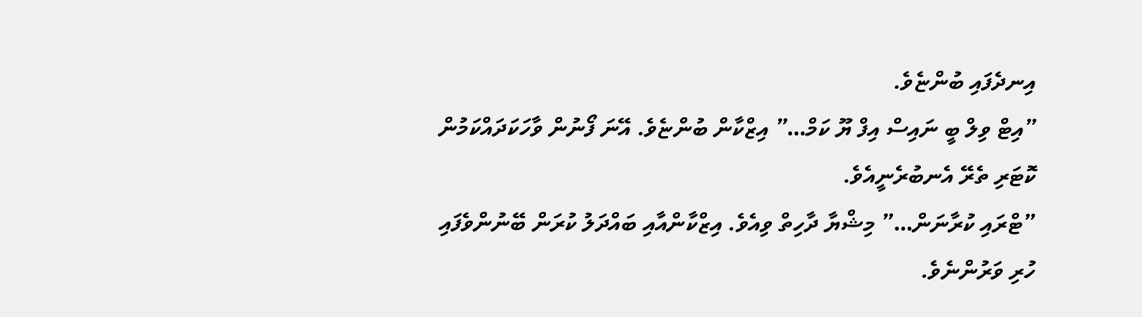އިނދެފައި ބުންޏެވެ.
”އިޓް ވިލް ބީ ނައިސް އިފް ޔޫ ކަމް…” އިޒްކާން ބުންޏެވެ. އޭނަ ފޯނުން ވާހަކަދައްކަމުން ކޮޓަރި ތެރޭ އެނބުރެނީއެވެ.
”ޓްރައި ކުރާނަން…” މިޝްޔާ ދާހިތް ވިއެވެ. އިޒްކާންއާއި ބައްދަލު ކުރަން ބޭނުންވެފައި ހުރި ވަރުންނެވެ.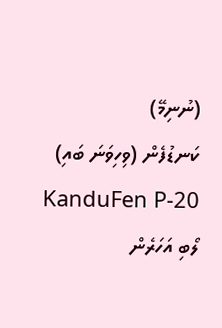(ނުނިމޭ)
ކަނޑުފެން (ވިހިވަނަ ބައި) KanduFen P-20
ލޯބި އަހަރެން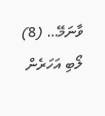ވާނަމޭ… (8)
ލޯބި އަހަރެން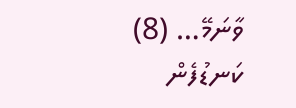ވާނަމޭ… (8)
ކަނޑުފެން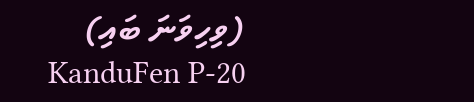(ވިހިވަނަ ބައި) KanduFen P-20